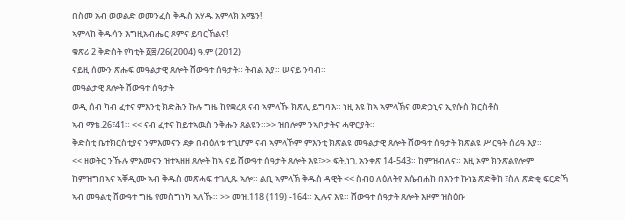በስመ አብ ወወልድ ወመንፈስ ቅዱስ አሃዱ አምላክ አሜን!
ኣምላከ ቅዱሳን እግዚአብሔር ጾምና ይባርኸልና!
ቁጽሪ 2 ቅድስት የካቲት ፩፰/26(2004) ዓ.ም (2012)
ናይዚ ሰሙን ጽሑፍ መዓልታዊ ጸሎት ሸውዓተ ሰዓታት። ትብል እያ። ሠናይ ንባብ።
መዓልታዊ ጸሎት ሸውዓተ ሰዓታት
ወዲ ሰብ ካብ ፈተና ምእንቲ ክድሕን ኩሉ ግዜ ከየቋረጸ ናብ ኣምላኹ ክጽሊ ይግባእ። ነዚ እዩ ከኣ ኣምላኽና መድኃኒና ኢየሱስ ክርስቶስ
ኣብ ማቴ.26፣41። << ናብ ፈተና ከይተኣዉስ ንቅሑን ጸልዩን።>> ዝበሎም ንኣቦታትና ሓዋርያት።
ቅድስቲ ቤተክርስቲያና ንምእመናን ደቃ በብዕለቱ ተጊሆም ናብ ኣምላኾም ምእንቲ ክጽልዩ መዓልታዊ ጸሎት ሸውዓተ ሰዓታት ክጽልዩ ሥርዓት ሰሪዓ እያ።
<< ዘወትር ንኹሉ ምእመናን ዝተኣዘዘ ጸሎት ከኣ ናይ ሸውዓተ ሰዓታት ጸሎት እዩ፣>> ፍት.ነገ. አንቀጽ 14-543። ከምዝብለና። እዚ ኦም ክንጽልየሎም ከምዝግበኣና ኣቐዲሙ ኣብ ቅዱስ መጽሓፍ ተገሊጹ ኣሎ። ልቢ ኣምላኽ ቅዱስ ዳዊት << ስብዐ ለዕለትየ እሴብሐከ በእንተ ኩነኔ ጽድቅከ ፣ስለ ጽድቂ ፍርድኻ ኣብ መዓልቲ ሸውዓተ ግዜ የመስግነካ ኣለኹ። >> መዝ.118 (119) -164። ኢሉና እዩ። ሸውዓተ ሰዓታት ጸሎት እዞም ዝስዕቡ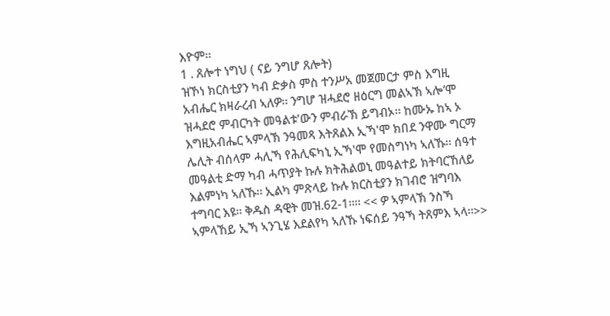እዮም።
1 . ጸሎተ ነግህ ( ናይ ንግሆ ጸሎት)
ዝኾነ ክርስቲያን ካብ ድቃስ ምስ ተንሥአ መጀመርታ ምስ እግዚ አብሔር ክዛራረብ ኣለዎ። ንግሆ ዝሓደሮ ዘዕርግ መልኣኽ ኣሎ’ሞ ዝሓደሮ ምብርካት መዓልቱ'ውን ምብራኽ ይግብኦ። ከሙኡ ከኣ ኦ እግዚአብሔር ኣምላኽ ንዓመጻ እትጸልእ ኢኻ'ሞ ክበደ ንዋሙ ግርማ ሌሊት ብሰላም ሓሊኻ የሕሊፍካኒ ኢኻ'ሞ የመስግነካ ኣለኹ። ሰዓተ መዓልቲ ድማ ካብ ሓጥያት ኩሉ ክትሕልወኒ መዓልተይ ክትባርኸለይ እልምነካ ኣለኹ። ኢልካ ምጽላይ ኩሉ ክርስቲያን ክገብሮ ዝግባእ ተግባር እዩ። ቅዱስ ዳዊት መዝ.62-1።። << ዎ ኣምላኽ ንስኻ ኣምላኸይ ኢኻ ኣንጊሄ እደልየካ ኣለኹ ነፍሰይ ንዓኻ ትጸምእ ኣላ።>>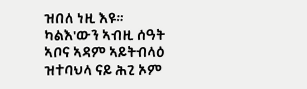ዝበለ ነዚ እዩ።
ካልእ'ውን ኣብዚ ሰዓት ኣቦና ኣዳም ኣይትብላዕ ዝተባህላ ናይ ሕጊ ኦም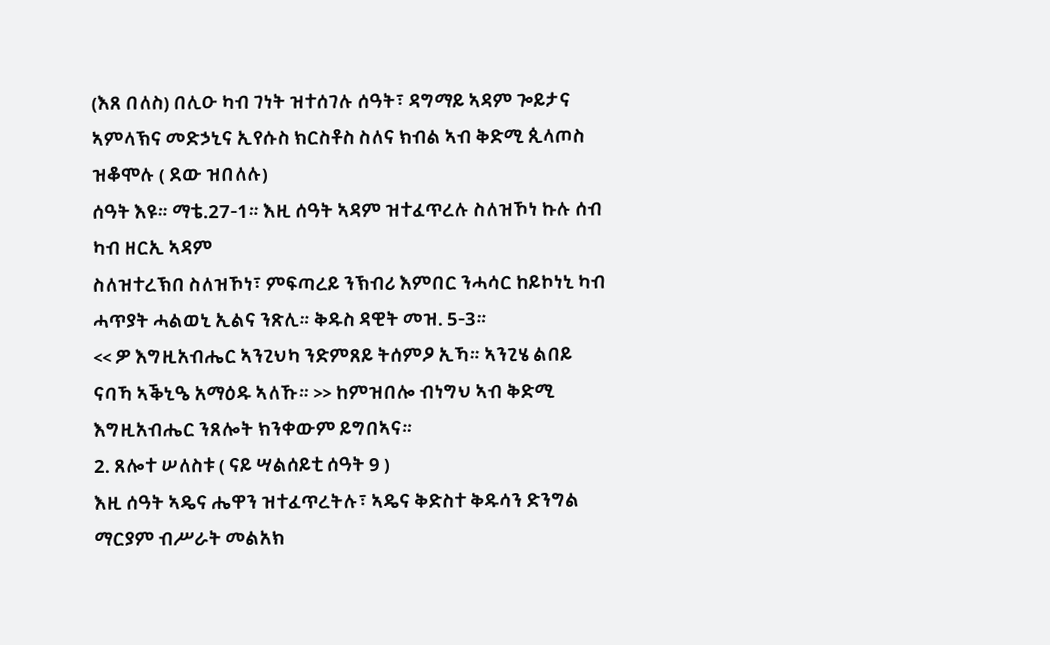(እጸ በለስ) በሊዑ ካብ ገነት ዝተሰገሉ ሰዓት፣ ዳግማይ ኣዳም ጐይታና ኣምላኽና መድኃኒና ኢየሱስ ክርስቶስ ስለና ክብል ኣብ ቅድሚ ጲላጦስ ዝቆሞሉ ( ደው ዝበለሉ)
ሰዓት እዩ። ማቴ.27-1። እዚ ሰዓት ኣዳም ዝተፈጥረሉ ስለዝኾነ ኩሉ ሰብ ካብ ዘርኢ ኣዳም
ስለዝተረኽበ ስለዝኾነ፣ ምፍጣረይ ንኽብሪ እምበር ንሓሳር ከይኮነኒ ካብ ሓጥያት ሓልወኒ ኢልና ንጽሊ። ቅዱስ ዳዊት መዝ. 5-3።
<< ዎ እግዚአብሔር ኣንጊህካ ንድምጸይ ትሰምዖ ኢኻ። ኣንጊሄ ልበይ ናባኻ ኣቕኒዔ አማዕዱ ኣለኹ። >> ከምዝበሎ ብነግህ ኣብ ቅድሚ እግዚአብሔር ንጸሎት ክንቀውም ይግበኣና።
2. ጸሎተ ሠለስቱ ( ናይ ሣልሰይቲ ሰዓት 9 )
እዚ ሰዓት ኣዴና ሔዋን ዝተፈጥረትሉ፣ ኣዴና ቅድስተ ቅዱሳን ድንግል ማርያም ብሥራት መልአክ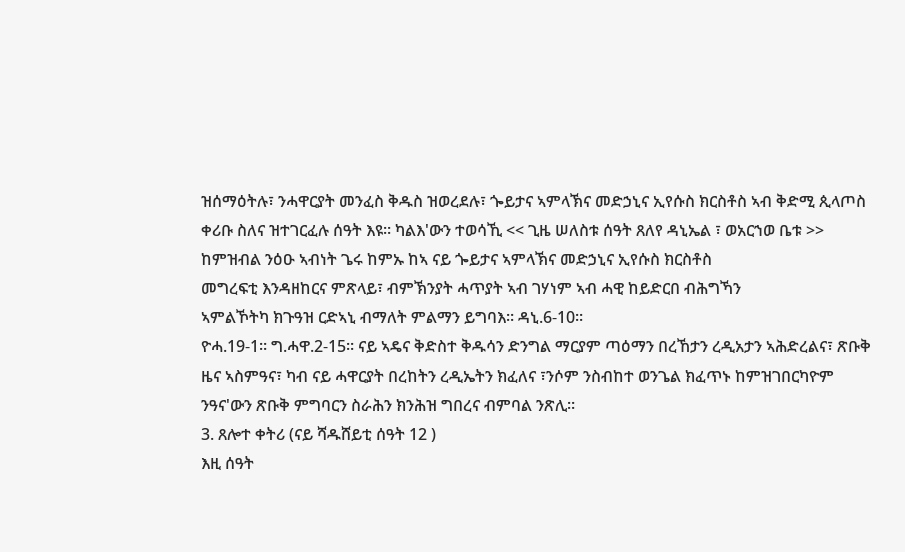ዝሰማዕትሉ፣ ንሓዋርያት መንፈስ ቅዱስ ዝወረደሉ፣ ጐይታና ኣምላኽና መድኃኒና ኢየሱስ ክርስቶስ ኣብ ቅድሚ ጲላጦስ ቀሪቡ ስለና ዝተገርፈሉ ሰዓት እዩ። ካልእ'ውን ተወሳኺ << ጊዜ ሠለስቱ ሰዓት ጸለየ ዳኒኤል ፣ ወአርኀወ ቤቱ >> ከምዝብል ንዕዑ ኣብነት ጌሩ ከምኡ ከኣ ናይ ጐይታና ኣምላኽና መድኃኒና ኢየሱስ ክርስቶስ
መግረፍቲ እንዳዘከርና ምጽላይ፣ ብምኽንያት ሓጥያት ኣብ ገሃነም ኣብ ሓዊ ከይድርበ ብሕግኻን
ኣምልኾትካ ክጉዓዝ ርድኣኒ ብማለት ምልማን ይግባእ። ዳኒ.6-10።
ዮሓ.19-1። ግ.ሓዋ.2-15። ናይ ኣዴና ቅድስተ ቅዱሳን ድንግል ማርያም ጣዕማን በረኸታን ረዲአታን ኣሕድረልና፣ ጽቡቅ ዜና ኣስምዓና፣ ካብ ናይ ሓዋርያት በረከትን ረዲኤትን ክፈለና ፣ንሶም ንስብከተ ወንጌል ክፈጥኑ ከምዝገበርካዮም ንዓና'ውን ጽቡቅ ምግባርን ስራሕን ክንሕዝ ግበረና ብምባል ንጽሊ።
3. ጸሎተ ቀትሪ (ናይ ሻዱሸይቲ ሰዓት 12 )
እዚ ሰዓት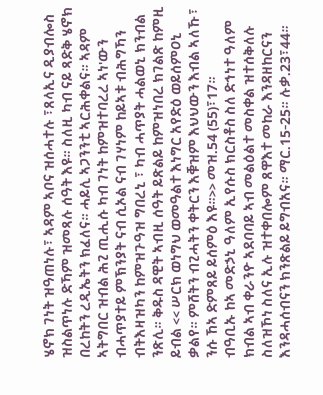ሄኖክ ገነት ዝዓጠነሉ፣ ኣዳም ኣቦና ዝሰሓተሉ ፣ጸላኢና ዲያብሎስ ዝስልጥነሉ ድኻም ዝመጻሉ ሰዓት እዩ። ስለዚ ካብ ናይ ጻድቅ ሄኖክ በረከትን ረዲኤትን ክፈለና። ሓይሊ ኣጋንንቲ ኣርሕቀልና። ኣዳም ኣትግበር ዝብል ሕጊ ጢሒሱ ካብ ገነት ከምዝተባረረ ኣነ'ውን ብሓጥያተይ ምኽንያት ናብ ሲኦል ናብ ገሃነም ከይኣቱ ብሕግኻን ብትእዛዝካን ከምዝጉዓዝ ግበረኒ ፣ ካብ ሓጥያት ሓልወኒ ክንብል ንጽሊ። ቅዱስ ዳዊት ኣብዚ ሰዓት ይጽልይ ከምዝነበረ ክገልጽ ከምዚ ይብል << ሠርክ ወነግህ ወመዓልተ እነግር አየድዕ ወይሰምዐኒ ቃልየ። ምሸትን ብጊሓትን ቀትርን እቑዝም እህህውን እብል ኣለኹ፣ ንሱ ኸኣ ድምጸይ ይሰምዕ እዩ።>> መዝ.54 (55)፣17።
ብዓቢኡ ከኣ መድኃኒ ዓለም ኢየሱስ ክርስቶስ ስለ ድኅነተ ዓለም ክብል ኣብ ቀራንዮ ኣደባባይ ኣብ መልዕልተ መስቀል ዝተሰቅለሉ ስለዝኾነ ስለና ኢሉ ዝተቀበሎም ጸዋእተ መከራ እንዳዘከርናን እንዳሓሰብናን ክንጽልይ ይግብአና። ማር.15-25። ሉቃ.23፣44።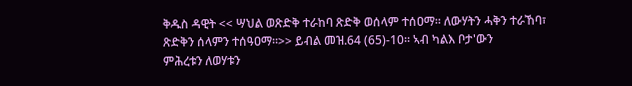ቅዱስ ዳዊት << ሣህል ወጽድቅ ተራከባ ጽድቅ ወሰላም ተሰዐማ። ለውሃትን ሓቅን ተራኸባ፣ ጽድቅን ሰላምን ተሰዓዐማ።>> ይብል መዝ.64 (65)-10። ኣብ ካልእ ቦታ'ውን
ምሕረቱን ለወሃቱን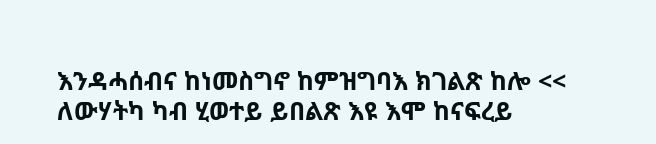እንዳሓሰብና ከነመስግኖ ከምዝግባእ ክገልጽ ከሎ << ለውሃትካ ካብ ሂወተይ ይበልጽ እዩ እሞ ከናፍረይ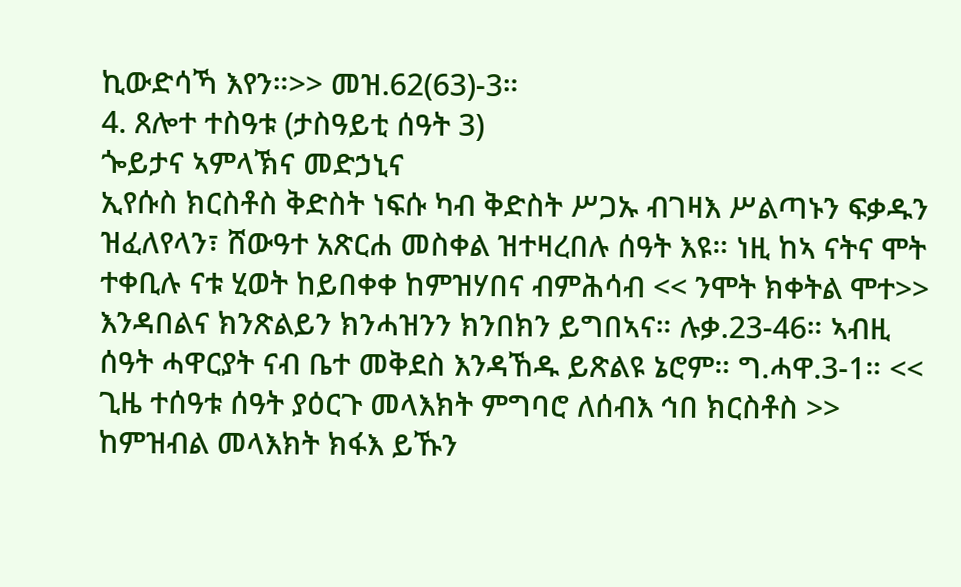ኪውድሳኻ እየን።>> መዝ.62(63)-3።
4. ጸሎተ ተስዓቱ (ታስዓይቲ ሰዓት 3)
ጐይታና ኣምላኽና መድኃኒና
ኢየሱስ ክርስቶስ ቅድስት ነፍሱ ካብ ቅድስት ሥጋኡ ብገዛእ ሥልጣኑን ፍቃዱን ዝፈለየላን፣ ሸውዓተ አጽርሐ መስቀል ዝተዛረበሉ ሰዓት እዩ። ነዚ ከኣ ናትና ሞት ተቀቢሉ ናቱ ሂወት ከይበቀቀ ከምዝሃበና ብምሕሳብ << ንሞት ክቀትል ሞተ>> እንዳበልና ክንጽልይን ክንሓዝንን ክንበክን ይግበኣና። ሉቃ.23-46። ኣብዚ ሰዓት ሓዋርያት ናብ ቤተ መቅደስ እንዳኸዱ ይጽልዩ ኔሮም። ግ.ሓዋ.3-1። << ጊዜ ተሰዓቱ ሰዓት ያዕርጉ መላእክት ምግባሮ ለሰብእ ኅበ ክርስቶስ >> ከምዝብል መላእክት ክፋእ ይኹን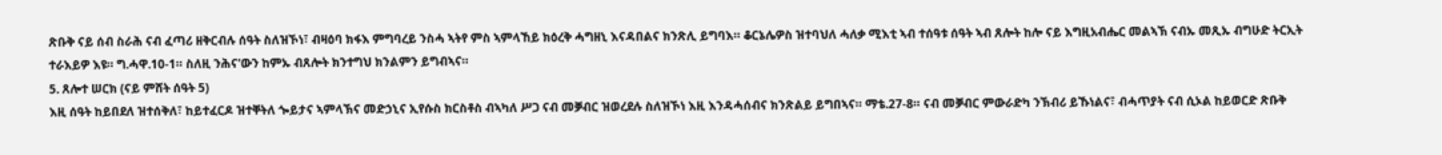ጽቡቅ ናይ ሰብ ስራሕ ናብ ፈጣሪ ዘቅርብሉ ሰዓት ስለዝኾነ፣ ብዛዕባ ክፋእ ምግባረይ ንስሓ ኣትየ ምስ ኣምላኸይ ክዕረቅ ሓግዘኒ እናዳበልና ክንጽሊ ይግባእ። ቆርኔሌዎስ ዝተባህለ ሓለቃ ሚእቲ ኣብ ተሰዓቱ ሰዓት ኣብ ጸሎት ከሎ ናይ እግዚአብሔር መልኣኽ ናብኡ መጺኡ ብግሁድ ትርኢት ተራእይዎ እዩ። ግ.ሓዋ.10-1። ስለዚ ንሕና'ውን ከምኡ ብጸሎት ክንተግህ ክንልምን ይግብኣና።
5. ጸሎተ ሠርክ (ናይ ምሸት ሰዓት 5)
እዚ ሰዓት ከይበደለ ዝተሰቅለ፣ ከይተፈርዶ ዝተቐትለ ጐይታና ኣምላኽና መድኃኒና ኢየሱስ ክርስቶስ ብኣካለ ሥጋ ናብ መቓብር ዝወረደሉ ስለዝኾነ እዚ እንዳሓሰብና ክንጽልይ ይግበኣና። ማቴ.27-8። ናብ መቓብር ምውራድካ ንኽብሪ ይኹነልና፣ ብሓጥያት ናብ ሲኦል ከይወርድ ጽቡቅ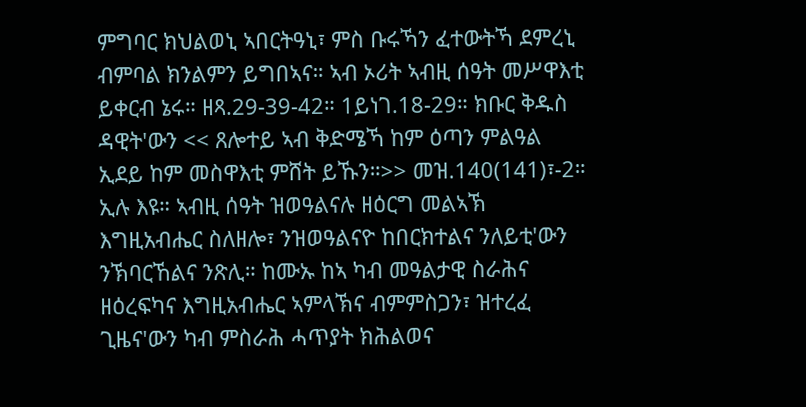ምግባር ክህልወኒ ኣበርትዓኒ፣ ምስ ቡሩኻን ፈተውትኻ ደምረኒ ብምባል ክንልምን ይግበኣና። ኣብ ኦሪት ኣብዚ ሰዓት መሥዋእቲ ይቀርብ ኔሩ። ዘጻ.29-39-42። 1ይነገ.18-29። ክቡር ቅዱስ ዳዊት'ውን << ጸሎተይ ኣብ ቅድሜኻ ከም ዕጣን ምልዓል
ኢደይ ከም መስዋእቲ ምሸት ይኹን።>> መዝ.140(141)፣-2። ኢሉ እዩ። ኣብዚ ሰዓት ዝወዓልናሉ ዘዕርግ መልኣኽ እግዚአብሔር ስለዘሎ፣ ንዝወዓልናዮ ከበርክተልና ንለይቲ'ውን ንኽባርኸልና ንጽሊ። ከሙኡ ከኣ ካብ መዓልታዊ ስራሕና ዘዕረፍካና እግዚአብሔር ኣምላኽና ብምምስጋን፣ ዝተረፈ ጊዜና'ውን ካብ ምስራሕ ሓጥያት ክሕልወና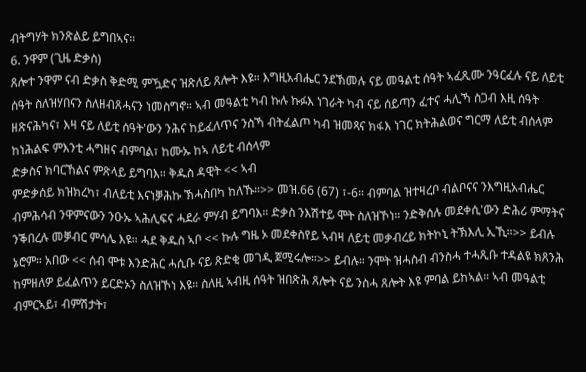ብትግሃት ክንጽልይ ይግበኣና።
6. ንዋም (ጊዜ ድቃስ)
ጸሎተ ንዋም ናብ ድቃስ ቅድሚ ምዃድና ዝጽለይ ጸሎት እዩ። እግዚአብሔር ንደኽመሉ ናይ መዓልቲ ሰዓት ኣፈጺሙ ንዓርፈሉ ናይ ለይቲ ሰዓት ስለዝሃበናን ስለዘብጸሓናን ነመስግኖ። ኣብ መዓልቲ ካብ ኩሉ ኩፉእ ነገራት ካብ ናይ ሰይጣን ፈተና ሓሊኻ ስጋብ እዚ ሰዓት ዘጽናሕካና፣ እዛ ናይ ለይቲ ሰዓት'ውን ንሕና ከይፈለጥና ንስኻ ብትፈልጦ ካብ ዝመጻና ክፋእ ነገር ክትሕልወና ግርማ ለይቲ ብሰላም ከነሕልፍ ምእንቲ ሓግዘና ብምባል፣ ከሙኡ ከኣ ለይቲ ብሰላም
ድቃስና ክባርኸልና ምጽላይ ይግባእ። ቅዱስ ዳዊት << ኣብ
ምድቃሰይ ክዝክረካ፣ ብለይቲ እናነቓሕኩ ኽሓስበካ ከለኹ።>> መዝ.66 (67) ፣-6። ብምባል ዝተዛረቦ ብልቦናና ንእግዚአብሔር ብምሕሳብ ንዋምናውን ንዑኡ ኣሕሊፍና ሓደራ ምሃብ ይግባእ። ድቃስ ንእሽተይ ሞት ስለዝኾነ። ንድቅሰሉ መደቀሲ'ውን ድሕሪ ምማትና ንቕበረሉ መቓብር ምሳሌ እዩ። ሓደ ቅዱስ ኣቦ << ኩሉ ግዜ ኦ መደቀስየይ ኣብዛ ለይቲ መቃብረይ ክትኮኒ ትኽእሊ ኢኺ።>> ይብሉ ኔሮም። አበው << ሰብ ሞቱ እንድሕር ሓሲቡ ናይ ጽድቂ መገዲ ጀሚሩሎ።>> ይብሉ። ንሞት ዝሓስብ ብንስሓ ተሓጺቡ ተዳልዩ ክጸንሕ ከምዘለዎ ይፈልጥን ይርድኦን ስለዝኾነ እዩ። ስለዚ ኣብዚ ሰዓት ዝበጽሕ ጸሎት ናይ ንስሓ ጸሎት እዩ ምባል ይከኣል። ኣብ መዓልቲ ብምርኣይ፣ ብምሽታት፣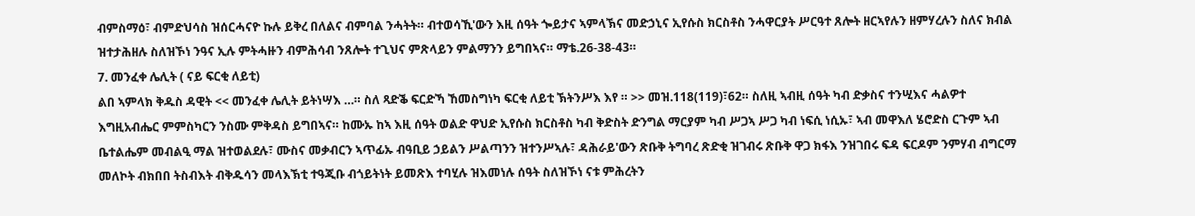ብምስማዕ፣ ብምድህሳስ ዝሰርሓናዮ ኩሉ ይቅረ በለልና ብምባል ንሓትት። ብተወሳኺ'ውን እዚ ሰዓት ጐይታና ኣምላኽና መድኃኒና ኢየሱስ ክርስቶስ ንሓዋርያት ሥርዓተ ጸሎት ዘርኣየሉን ዘምሃረሉን ስለና ክብል ዝተታሕዘሉ ስለዝኾነ ንዓና ኢሉ ምትሓዙን ብምሕሳብ ንጸሎት ተጊህና ምጽላይን ምልማንን ይግበኣና። ማቴ.26-38-43።
7. መንፈቀ ሌሊት ( ናይ ፍርቂ ለይቲ)
ልበ ኣምላክ ቅዱስ ዳዊት << መንፈቀ ሌሊት ይትነሣእ …። ስለ ጻድቕ ፍርድኻ ኸመስግነካ ፍርቂ ለይቲ ኽትንሥእ እየ ። >> መዝ.118(119)፣62። ስለዚ ኣብዚ ሰዓት ካብ ድቃስና ተንሢእና ሓልዎተ እግዚአብሔር ምምስካርን ንስሙ ምቅዳስ ይግበኣና። ከሙኡ ከኣ እዚ ሰዓት ወልድ ዋህድ ኢየሱስ ክርስቶስ ካብ ቅድስት ድንግል ማርያም ካብ ሥጋኣ ሥጋ ካብ ነፍሲ ነሲኡ፣ ኣብ መዋእለ ሄሮድስ ርጉም ኣብ ቤተልሔም መብልዒ ማል ዝተወልደሉ፣ ሙስና መቃብርን ኣጥፊኡ ብዓቢይ ኃይልን ሥልጣንን ዝተንሥኣሉ፣ ዳሕራይ'ውን ጽቡቅ ትግባረ ጽድቂ ዝገብሩ ጽቡቅ ዋጋ ክፋእ ንዝገበሩ ፍዳ ፍርዶም ንምሃብ ብግርማ መለኮት ብክበበ ትስብእት ብቅዱሳን መላእኽቲ ተዓጂቡ ብጎይትነት ይመጽእ ተባሂሉ ዝእመነሉ ሰዓት ስለዝኾነ ናቱ ምሕረትን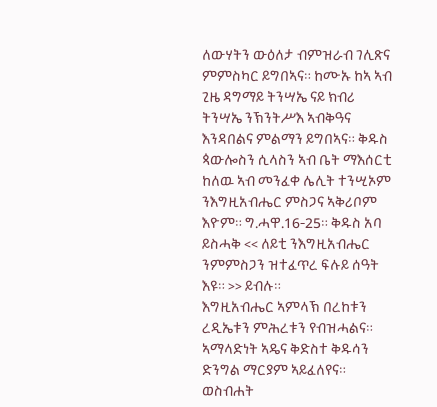ለውሃትን ውዕለታ ብምዝራብ ገሊጽና ምምስካር ይግበኣና። ከሙኡ ከኣ ኣብ ጊዜ ዳግማይ ትንሣኤ ናይ ክብሪ ትንሣኤ ንኽንትሥእ ኣብቅዓና እንዳበልና ምልማን ይግበኣና። ቅዱስ ጳውሎስን ሲላስን ኣብ ቤት ማእሰርቲ ከለዉ ኣብ መንፈቀ ሌሊት ተንሢኦም ንእግዚአብሔር ምስጋና ኣቅሪቦም እዮም። ግ.ሓዋ.16-25። ቅዱስ አባ ይስሓቅ << ለይቲ ንእግዚአብሔር ንምምስጋን ዝተፈጥረ ፍሉይ ሰዓት እዩ። >> ይብሉ።
እግዚአብሔር ኣምላኽ በረከቱን ረዲኤቱን ምሕረቱን የብዝሓልና። ኣማላድነት ኣዴና ቅድስተ ቅዱሳን ድንግል ማርያም ኣይፈለየና።
ወስብሐት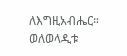ለእግዚአብሔር።
ወለወላዲቱ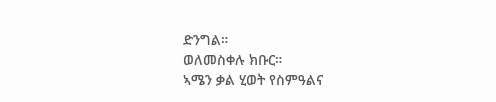ድንግል።
ወለመስቀሉ ክቡር።
ኣሜን ቃል ሂወት የስምዓልና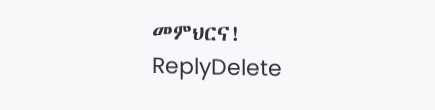መምህርና!
ReplyDelete